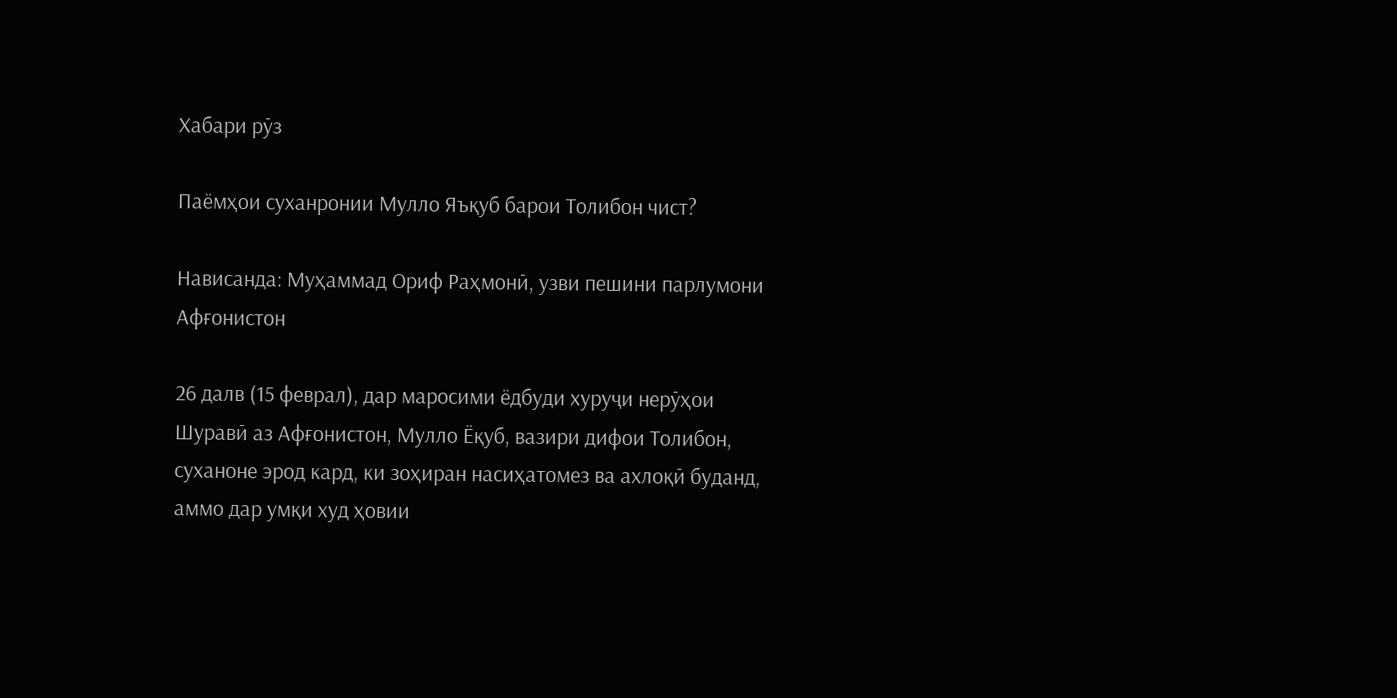Хабари рӯз

Паёмҳои суханронии Мулло Яъқуб барои Толибон чист?

Нависанда: Муҳаммад Ориф Раҳмонӣ, узви пешини парлумони Афғонистон

26 далв (15 феврал), дар маросими ёдбуди хуруҷи нерӯҳои Шуравӣ аз Афғонистон, Мулло Ёқуб, вазири дифои Толибон, суханоне эрод кард, ки зоҳиран насиҳатомез ва ахлоқӣ буданд, аммо дар умқи худ ҳовии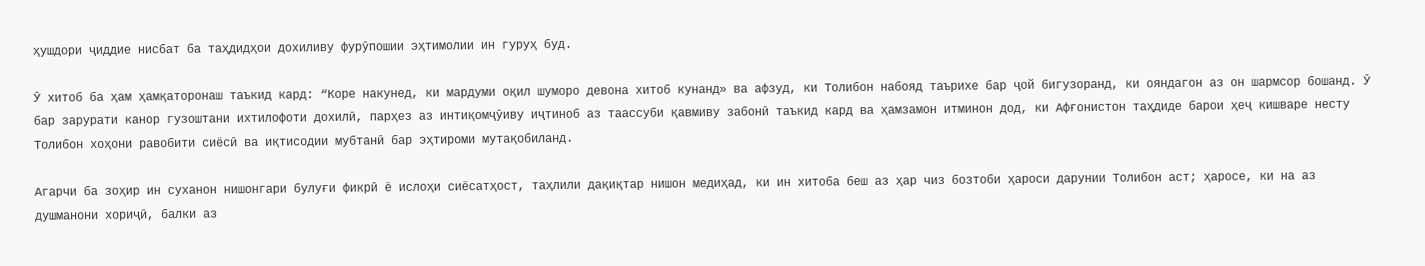ҳушдори ҷиддие нисбат ба таҳдидҳои дохиливу фурӯпошии эҳтимолии ин гуруҳ буд.

Ӯ хитоб ба ҳам ҳамқаторонаш таъкид кард: “Коре накунед, ки мардуми оқил шуморо девона хитоб кунанд» ва афзуд, ки Толибон набояд таърихе бар ҷой бигузоранд, ки ояндагон аз он шармсор бошанд. Ӯ бар зарурати канор гузоштани ихтилофоти дохилӣ, парҳез аз интиқомҷӯиву иҷтиноб аз таассуби қавмиву забонӣ таъкид кард ва ҳамзамон итминон дод, ки Афғонистон таҳдиде барои ҳеҷ кишваре несту Толибон хоҳони равобити сиёсӣ ва иқтисодии мубтанӣ бар эҳтироми мутақобиланд.

Агарчи ба зоҳир ин суханон нишонгари булуғи фикрӣ ё ислоҳи сиёсатҳост, таҳлили дақиқтар нишон медиҳад, ки ин хитоба беш аз ҳар чиз бозтоби ҳароси дарунии Толибон аст; ҳаросе, ки на аз душманони хориҷӣ, балки аз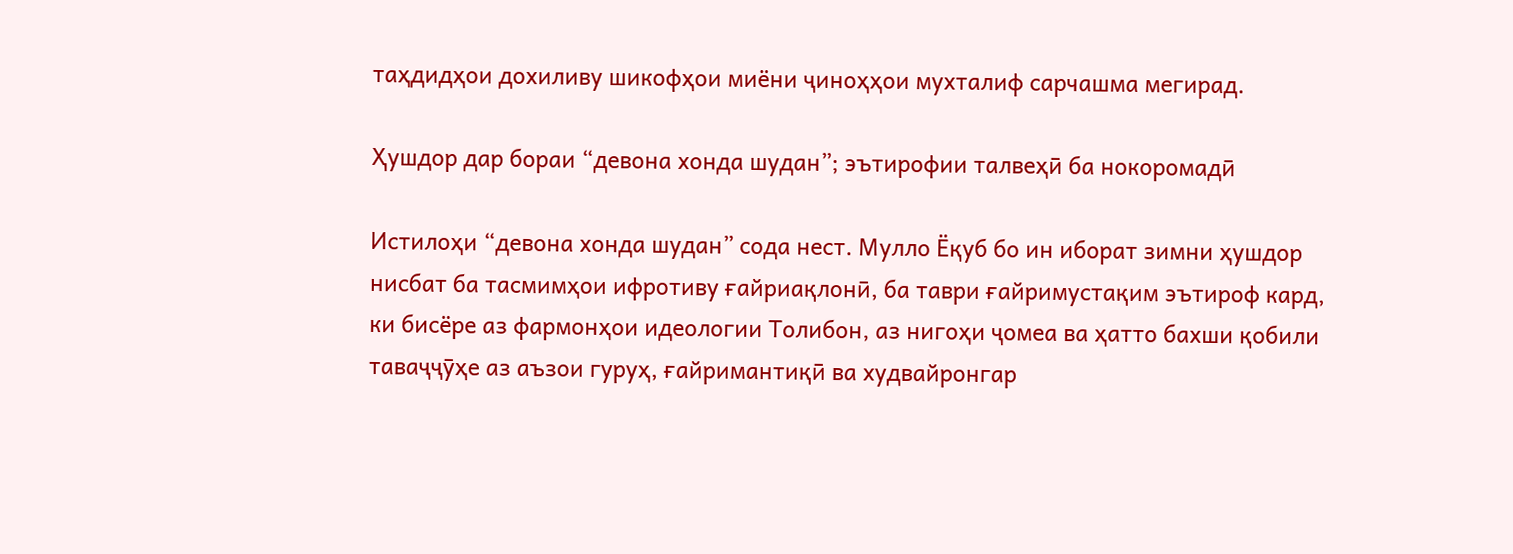таҳдидҳои дохиливу шикофҳои миёни ҷиноҳҳои мухталиф сарчашма мегирад.

Ҳушдор дар бораи “девона хонда шудан”; эътирофии талвеҳӣ ба нокоромадӣ

Истилоҳи “девона хонда шудан” сода нест. Мулло Ёқуб бо ин иборат зимни ҳушдор нисбат ба тасмимҳои ифротиву ғайриақлонӣ, ба таври ғайримустақим эътироф кард, ки бисёре аз фармонҳои идеологии Толибон, аз нигоҳи ҷомеа ва ҳатто бахши қобили таваҷҷӯҳе аз аъзои гуруҳ, ғайримантиқӣ ва худвайронгар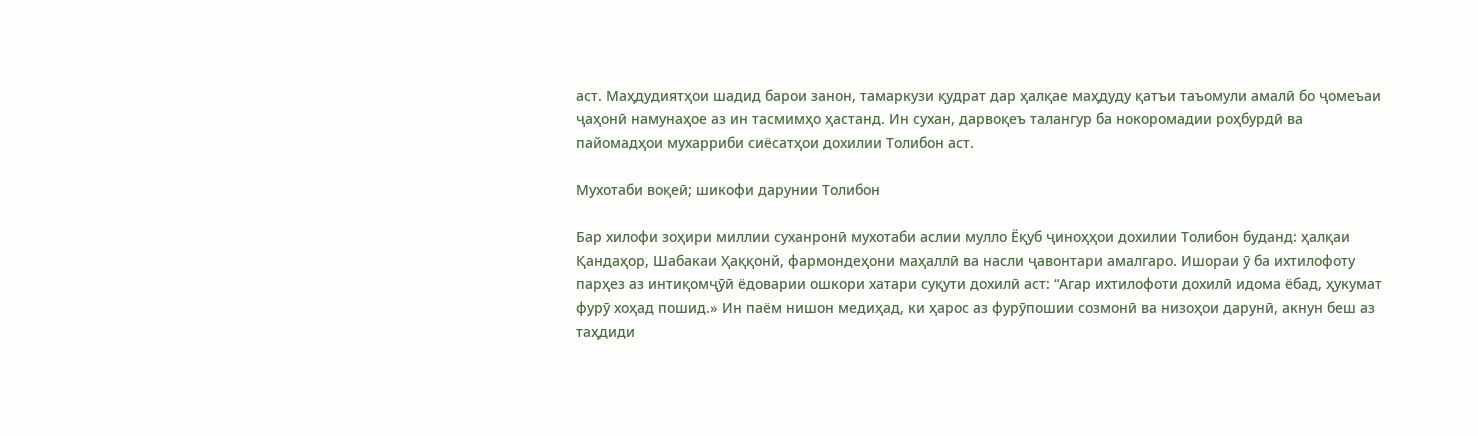аст. Маҳдудиятҳои шадид барои занон, тамаркузи қудрат дар ҳалқае маҳдуду қатъи таъомули амалӣ бо ҷомеъаи ҷаҳонӣ намунаҳое аз ин тасмимҳо ҳастанд. Ин сухан, дарвоқеъ талангур ба нокоромадии роҳбурдӣ ва пайомадҳои мухарриби сиёсатҳои дохилии Толибон аст.

Мухотаби воқеӣ; шикофи дарунии Толибон

Бар хилофи зоҳири миллии суханронӣ мухотаби аслии мулло Ёқуб ҷиноҳҳои дохилии Толибон буданд: ҳалқаи Қандаҳор, Шабакаи Ҳаққонй, фармондеҳони маҳаллӣ ва насли ҷавонтари амалгаро. Ишораи ӯ ба ихтилофоту парҳез аз интиқомҷӯӣ ёдоварии ошкори хатари суқути дохилӣ аст: “Агар ихтилофоти дохилӣ идома ёбад, ҳукумат фурӯ хоҳад пошид.» Ин паём нишон медиҳад, ки ҳарос аз фурӯпошии созмонӣ ва низоҳои дарунӣ, акнун беш аз таҳдиди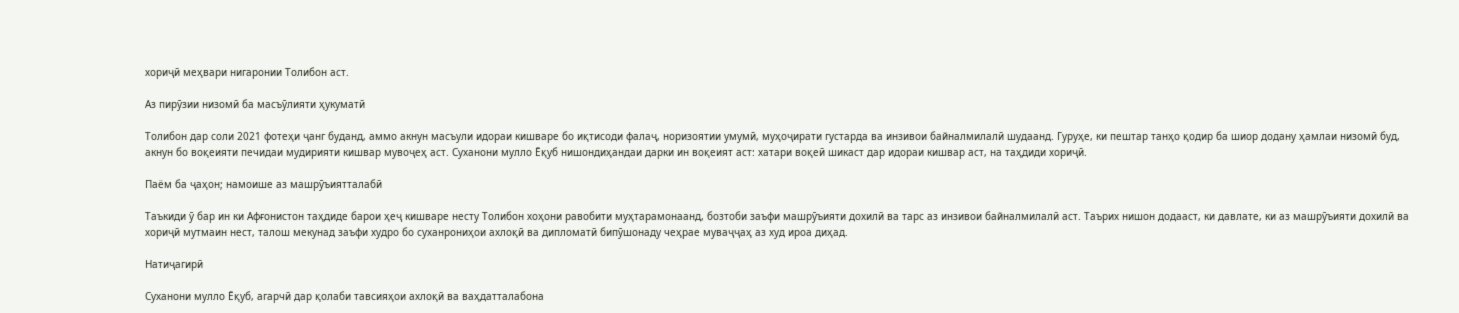хориҷӣ меҳвари нигаронии Толибон аст.

Аз пирӯзии низомӣ ба масъӯлияти ҳукуматӣ

Толибон дар соли 2021 фотеҳи ҷанг буданд, аммо акнун масъули идораи кишваре бо иқтисоди фалаҷ, норизоятии умумӣ, муҳоҷирати густарда ва инзивои байналмилалӣ шудаанд. Гуруҳе, ки пештар танҳо қодир ба шиор додану ҳамлаи низомӣ буд, акнун бо воқеияти печидаи мудирияти кишвар мувоҷеҳ аст. Суханони мулло Ёқуб нишондиҳандаи дарки ин воқеият аст: хатари воқеӣ шикаст дар идораи кишвар аст, на таҳдиди хориҷӣ.

Паём ба ҷаҳон; намоише аз машрӯъиятталабӣ

Таъкиди ӯ бар ин ки Афғонистон таҳдиде барои ҳеҷ кишваре несту Толибон хоҳони равобити муҳтарамонаанд, бозтоби заъфи машрӯъияти дохилӣ ва тарс аз инзивои байналмилалӣ аст. Таърих нишон додааст, ки давлате, ки аз машрӯъияти дохилӣ ва хориҷӣ мутмаин нест, талош мекунад заъфи худро бо суханрониҳои ахлоқӣ ва дипломатӣ бипӯшонаду чеҳрае муваҷҷаҳ аз худ ироа диҳад.

Натиҷагирӣ

Суханони мулло Ёқуб, агарчӣ дар қолаби тавсияҳои ахлоқӣ ва ваҳдатталабона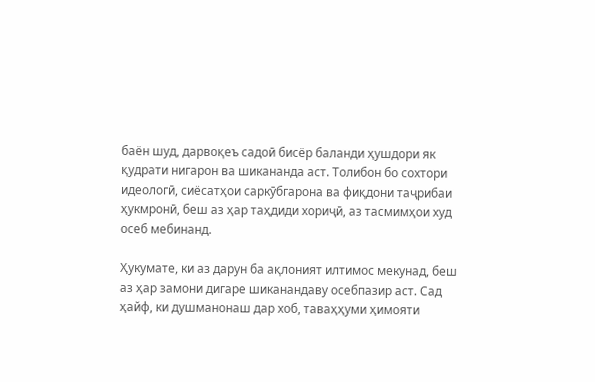баён шуд, дарвоқеъ садоӣ бисёр баланди ҳушдори як қудрати нигарон ва шикананда аст. Толибон бо сохтори идеологӣ, сиёсатҳои саркӯбгарона ва фиқдони таҷрибаи ҳукмронӣ, беш аз ҳар таҳдиди хориҷӣ, аз тасмимҳои худ осеб мебинанд.

Ҳукумате, ки аз дарун ба ақлоният илтимос мекунад, беш аз ҳар замони дигаре шиканандаву осебпазир аст. Сад ҳайф, ки душманонаш дар хоб, таваҳҳуми ҳимояти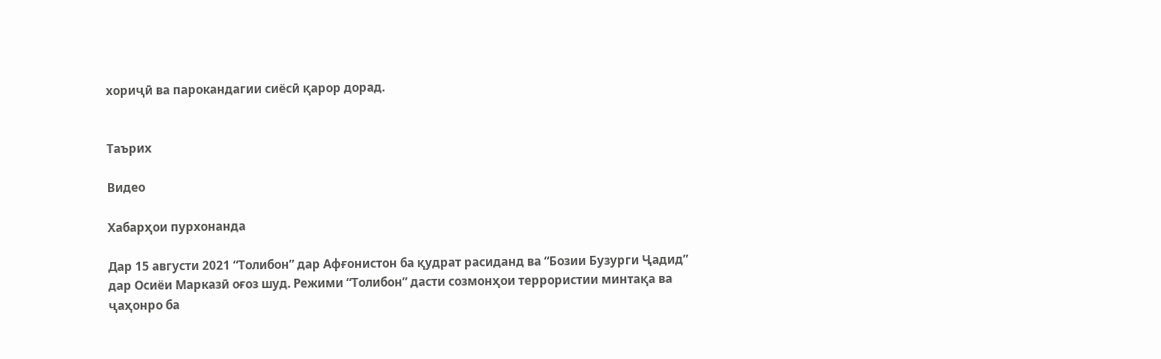хориҷӣ ва парокандагии сиёсӣ қарор дорад.


Таърих

Видео

Хабарҳои пурхонанда

Дар 15 августи 2021 “Толибон” дар Афғонистон ба қудрат расиданд ва “Бозии Бузурги Ҷадид” дар Осиёи Марказӣ оғоз шуд. Режими “Толибон” дасти созмонҳои террористии минтақа ва ҷаҳонро ба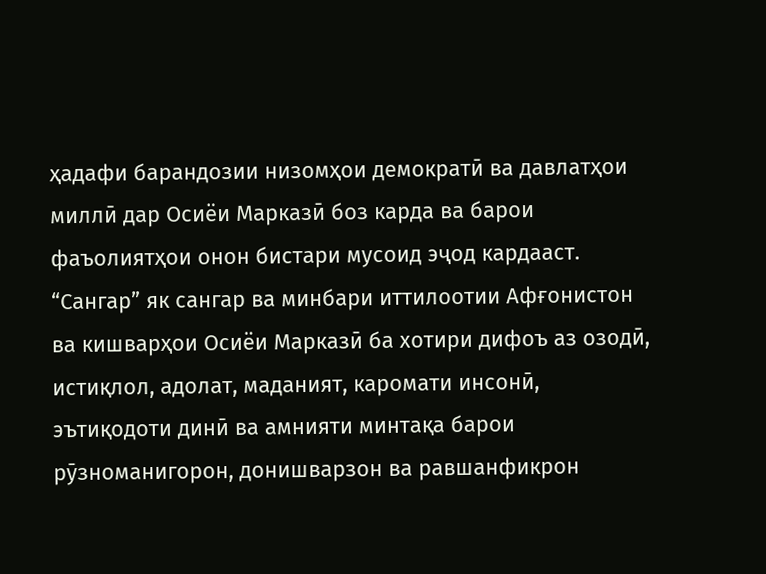ҳадафи барандозии низомҳои демократӣ ва давлатҳои миллӣ дар Осиёи Марказӣ боз карда ва барои фаъолиятҳои онон бистари мусоид эҷод кардааст. “Сангар” як сангар ва минбари иттилоотии Афғонистон ва кишварҳои Осиёи Марказӣ ба хотири дифоъ аз озодӣ, истиқлол, адолат, маданият, каромати инсонӣ, эътиқодоти динӣ ва амнияти минтақа барои рӯзноманигорон, донишварзон ва равшанфикрон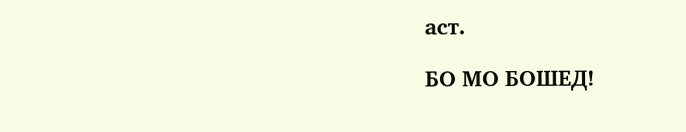аст.

БО МО БОШЕД!